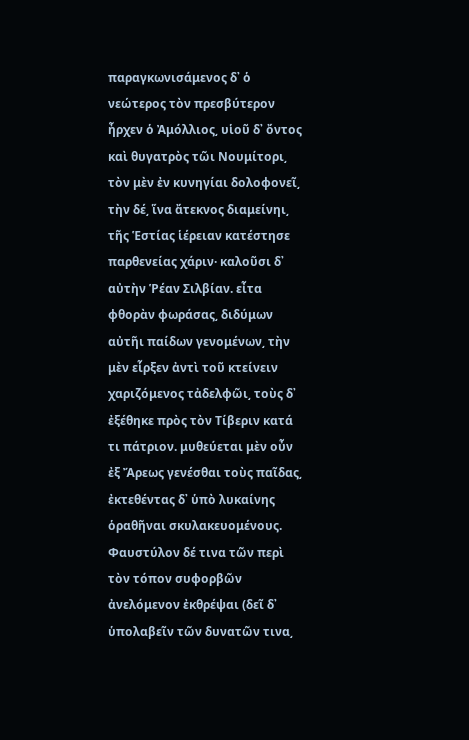παραγκωνισάμενος δ᾽ ὁ νεώτερος τὸν πρεσβύτερον ἦρχεν ὁ Ἀμόλλιος͵ υἱοῦ δ᾽ ὄντος καὶ θυγατρὸς τῶι Νουμίτορι͵ τὸν μὲν ἐν κυνηγίαι δολοφονεῖ͵ τὴν δέ͵ ἵνα ἄτεκνος διαμείνηι͵ τῆς Ἑστίας ἱέρειαν κατέστησε παρθενείας χάριν· καλοῦσι δ᾽ αὐτὴν Ῥέαν Σιλβίαν. εἶτα φθορὰν φωράσας͵ διδύμων αὐτῆι παίδων γενομένων͵ τὴν μὲν εἷρξεν ἀντὶ τοῦ κτείνειν χαριζόμενος τἀδελφῶι͵ τοὺς δ᾽ ἐξέθηκε πρὸς τὸν Τίβεριν κατά τι πάτριον. μυθεύεται μὲν οὖν ἐξ Ἄρεως γενέσθαι τοὺς παῖδας͵ ἐκτεθέντας δ᾽ ὑπὸ λυκαίνης ὁραθῆναι σκυλακευομένους. Φαυστύλον δέ τινα τῶν περὶ τὸν τόπον συφορβῶν ἀνελόμενον ἐκθρέψαι (δεῖ δ᾽ ὑπολαβεῖν τῶν δυνατῶν τινα͵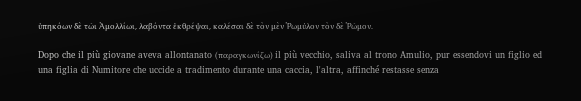ὑπηκόων δὲ τῶι Ἀμολλίωι͵ λαβόντα ἐκθρέψαι͵ καλέσαι δὲ τὸν μὲν Ῥωμύλον τὸν δὲ Ῥῶμον.

Dopo che il più giovane aveva allontanato (παραγκωνίζω) il più vecchio, saliva al trono Amulio, pur essendovi un figlio ed una figlia di Numitore che uccide a tradimento durante una caccia, l'altra, affinché restasse senza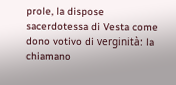prole, la dispose sacerdotessa di Vesta come dono votivo di verginità: la chiamano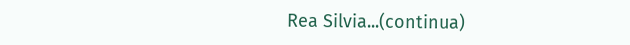Rea Silvia...(continua)